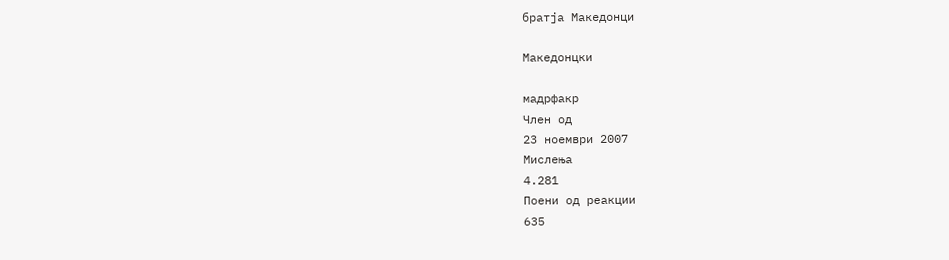братја Македонци

Македонцки

мадрфакр
Член од
23 ноември 2007
Мислења
4.281
Поени од реакции
635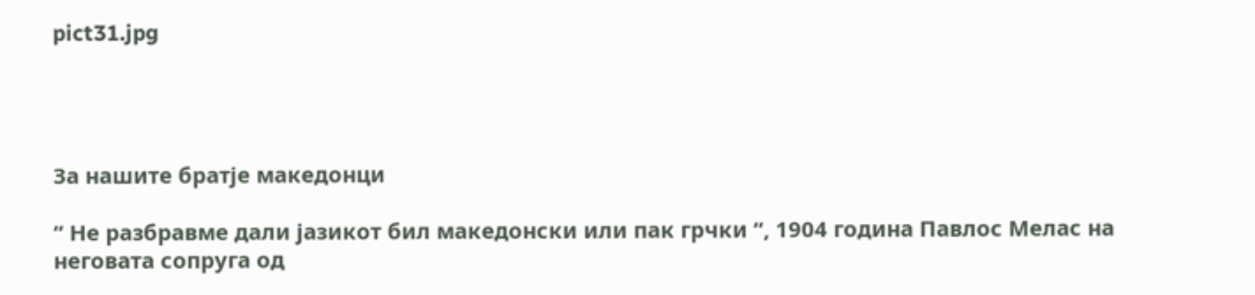pict31.jpg




За нашите братје македонци

“ Не разбравме дали јазикот бил македонски или пак грчки “, 1904 година Павлос Мелас на неговата сопруга од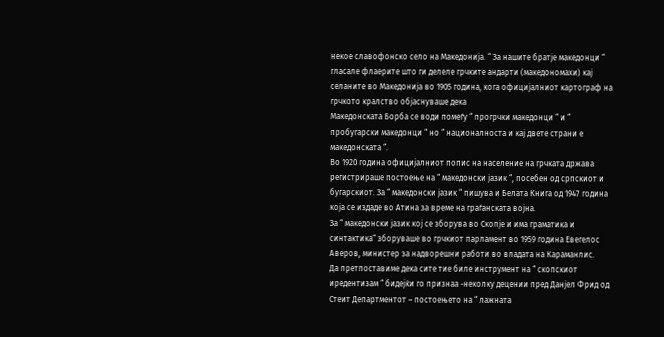некое славофонско село на Македонија. “ За нашите братје македонци “ гласале флаерите што ги делеле грчките андарти (македономахи) кај селаните во Македонија во 1905 година, кога официјалниот картограф на грчкото кралство објаснуваше дека
Македонската Борба се води помеѓу “ прогрчки македонци “ и “ пробугарски македонци “ но “ националноста и кај двете страни е македонската “.
Во 1920 година официјалниот попис на население на грчката држава регистрираше постоење на “ македонски јазик “, посебен од српскиот и бугарскиот. За “ македонски јазик “ пишува и Белата Книга од 1947 година која се издаде во Атина за време на граѓанската војна.
За “ македонски јазик кој се зборува во Скопје и има граматика и синтактика“ зборуваше во грчкиот парламент во 1959 година Евегелос Аверов, министер за надворешни работи во владата на Караманлис.
Да претпоставиме дека сите тие биле инструмент на “ скопскиот иредентизам “ бидејќи го признаа -неколку децении пред Данјел Фрид од Стеит Департментот – постоењето на “ лажната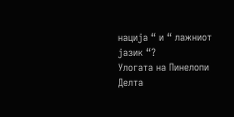нација “ и “ лажниот јазик “?
Улогата на Пинелопи Делта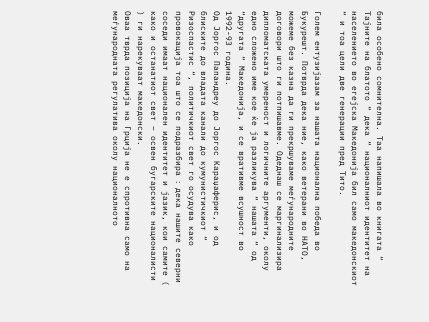била особено сомнителна. Таа напишала во книгата “ Тајните на блатото “ дека “ националниот идентитет на населението во егејска Македонија бил само македонскиот “ и тоа цели две генерации пред Тито.

Голем ентузијазам за нашата национална победа во Букурешт. Потврда дека ние, како ветерани во НАТО, можеме без казна да ги прекршуваме меѓународните договори што ги потпишавме. Одеднаш се маргинализира дипломатската умереност и логичните аргументи, околу едно сложено име кое ќе ја разликува “ нашата “ од “другата “ Македонија, и се вративме всушност во 1992-93 година.
Од Јоргос Папандреу до Јоргос Караџаферис, и од блиските до владата канали до кумунистичкиот “ Ризоспастис “, политичкиот свет го осудува како провокација тоа што се подразбира ׃ дека нашите северни соседи имаат национален идентитет и јазик, кои самите ( како и останатиот свет – освен бугарските националисти ) ги нарекуваат македонски.
Оваа тврда позиција на Грција не е спротивна само на меѓународната регулатива околу националното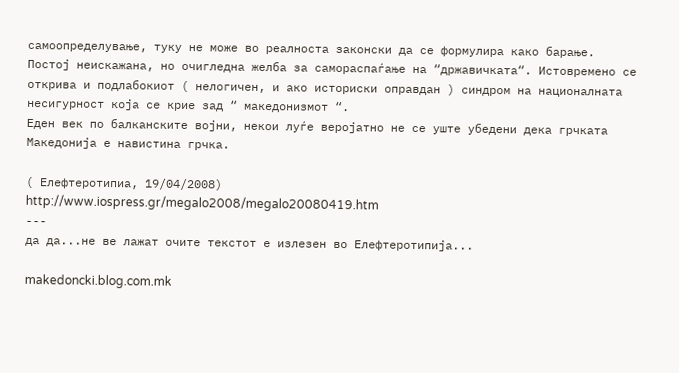самоопределување, туку не може во реалноста законски да се формулира како барање.
Постој неискажана, но очигледна желба за самораспаѓање на “државичката“. Истовремено се открива и подлабокиот ( нелогичен, и ако историски оправдан ) синдром на националната несигурност која се крие зад “ македонизмот “.
Еден век по балканските војни, некои луѓе веројатно не се уште убедени дека грчката Македонија е навистина грчка.

( Елефтеротипиа, 19/04/2008)
http://www.iospress.gr/megalo2008/megalo20080419.htm
---
да да...не ве лажат очите текстот е излезен во Елефтеротипија...

makedoncki.blog.com.mk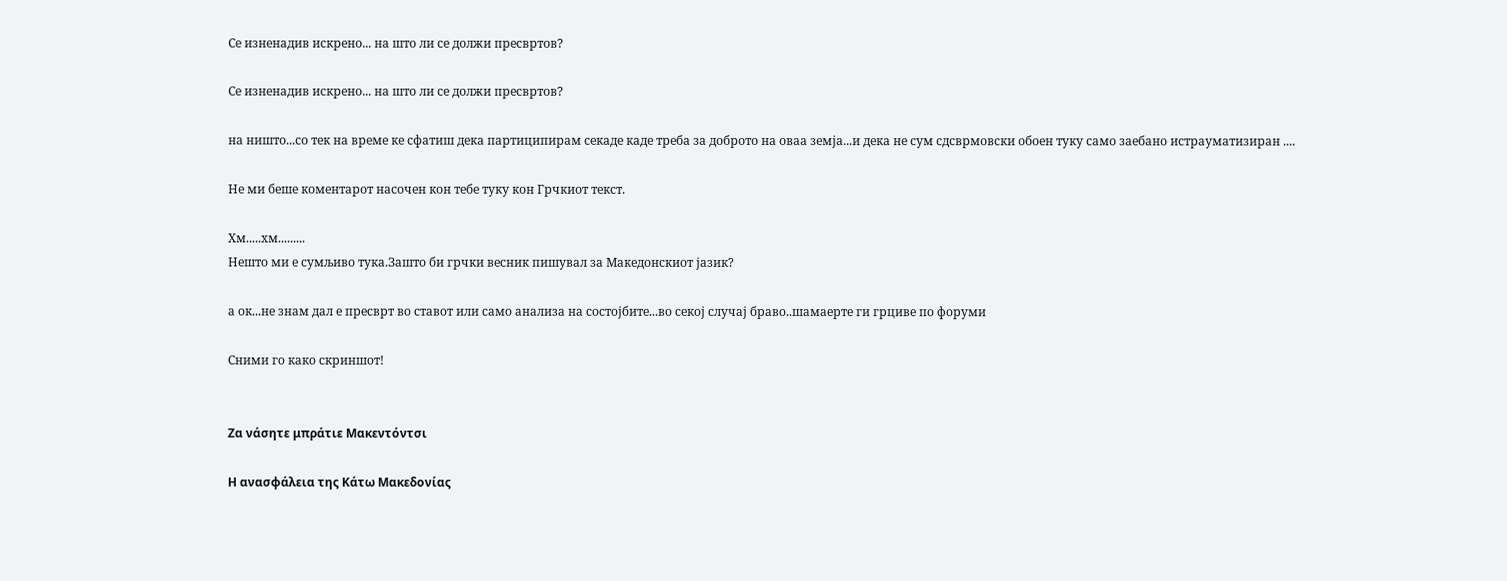Се изненадив искрено... на што ли се должи пресвртов?

Се изненадив искрено... на што ли се должи пресвртов?

на ништо...со тек на време ке сфатиш дека партиципирам секаде каде треба за доброто на оваа земја...и дека не сум сдсврмовски обоен туку само заебано истрауматизиран ....

Не ми беше коментарот насочен кон тебе туку кон Грчкиот текст.

Хм.....хм.........
Нешто ми е сумљиво тука.Зашто би грчки весник пишувал за Македонскиот јазик?

а ок...не знам дал е пресврт во ставот или само анализа на состојбите...во секој случај браво..шамаерте ги грциве по форуми

Сними го како скриншот!


Ζα νάσητε μπράτιε Μακεντόντσι

Η ανασφάλεια της Κάτω Μακεδονίας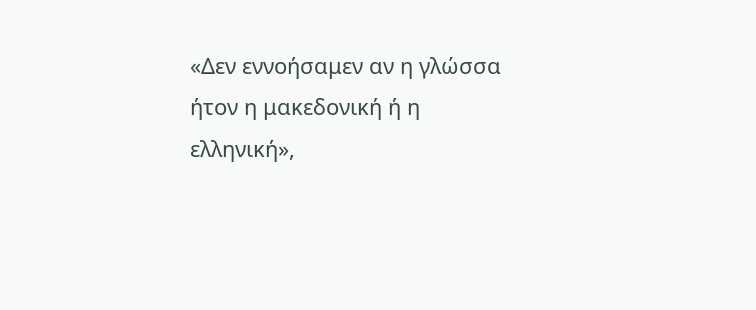«Δεν εννοήσαμεν αν η γλώσσα ήτον η μακεδονική ή η ελληνική»,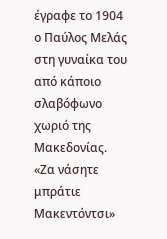έγραφε το 1904 ο Παύλος Μελάς στη γυναίκα του από κάποιο σλαβόφωνο χωριό της Μακεδονίας. «Ζα νάσητε μπράτιε Μακεντόντσι»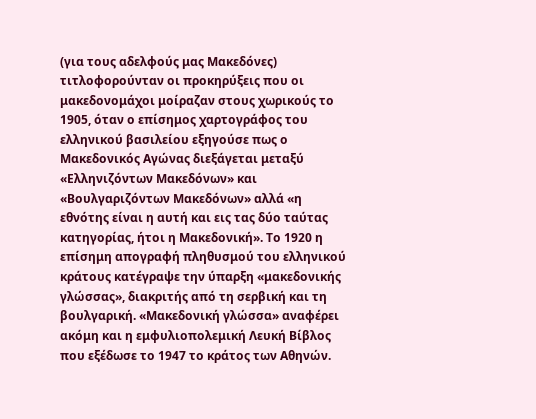(για τους αδελφούς μας Μακεδόνες) τιτλοφορούνταν οι προκηρύξεις που οι μακεδονομάχοι μοίραζαν στους χωρικούς το 1905, όταν ο επίσημος χαρτογράφος του ελληνικού βασιλείου εξηγούσε πως ο Μακεδονικός Αγώνας διεξάγεται μεταξύ «Ελληνιζόντων Μακεδόνων» και «Βουλγαριζόντων Μακεδόνων» αλλά «η εθνότης είναι η αυτή και εις τας δύο ταύτας κατηγορίας, ήτοι η Μακεδονική». Το 1920 η επίσημη απογραφή πληθυσμού του ελληνικού κράτους κατέγραψε την ύπαρξη «μακεδονικής γλώσσας», διακριτής από τη σερβική και τη βουλγαρική. «Μακεδονική γλώσσα» αναφέρει ακόμη και η εμφυλιοπολεμική Λευκή Βίβλος που εξέδωσε το 1947 το κράτος των Αθηνών.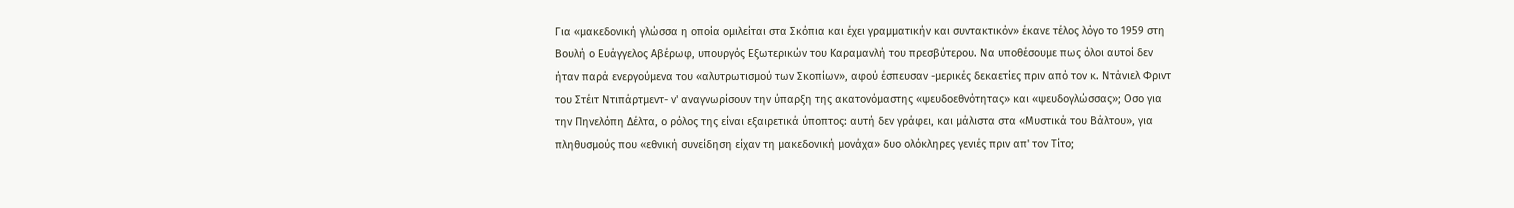Για «μακεδονική γλώσσα η οποία ομιλείται στα Σκόπια και έχει γραμματικήν και συντακτικόν» έκανε τέλος λόγο το 1959 στη Βουλή ο Ευάγγελος Αβέρωφ, υπουργός Εξωτερικών του Καραμανλή του πρεσβύτερου. Να υποθέσουμε πως όλοι αυτοί δεν ήταν παρά ενεργούμενα του «αλυτρωτισμού των Σκοπίων», αφού έσπευσαν -μερικές δεκαετίες πριν από τον κ. Ντάνιελ Φριντ του Στέιτ Ντιπάρτμεντ- ν' αναγνωρίσουν την ύπαρξη της ακατονόμαστης «ψευδοεθνότητας» και «ψευδογλώσσας»; Οσο για την Πηνελόπη Δέλτα, ο ρόλος της είναι εξαιρετικά ύποπτος: αυτή δεν γράφει, και μάλιστα στα «Μυστικά του Βάλτου», για πληθυσμούς που «εθνική συνείδηση είχαν τη μακεδονική μονάχα» δυο ολόκληρες γενιές πριν απ' τον Τίτο;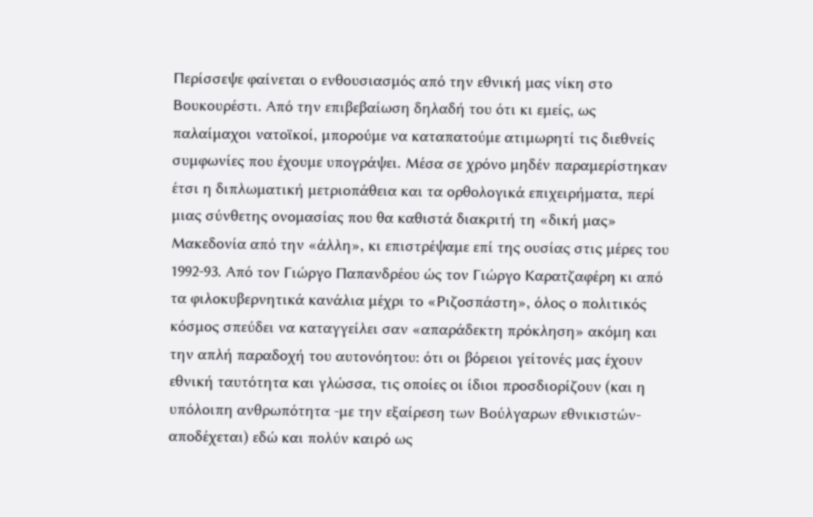Περίσσεψε φαίνεται ο ενθουσιασμός από την εθνική μας νίκη στο Βουκουρέστι. Από την επιβεβαίωση δηλαδή του ότι κι εμείς, ως παλαίμαχοι νατοϊκοί, μπορούμε να καταπατούμε ατιμωρητί τις διεθνείς συμφωνίες που έχουμε υπογράψει. Μέσα σε χρόνο μηδέν παραμερίστηκαν έτσι η διπλωματική μετριοπάθεια και τα ορθολογικά επιχειρήματα, περί μιας σύνθετης ονομασίας που θα καθιστά διακριτή τη «δική μας» Μακεδονία από την «άλλη», κι επιστρέψαμε επί της ουσίας στις μέρες του 1992-93. Από τον Γιώργο Παπανδρέου ώς τον Γιώργο Καρατζαφέρη κι από τα φιλοκυβερνητικά κανάλια μέχρι το «Ριζοσπάστη», όλος ο πολιτικός κόσμος σπεύδει να καταγγείλει σαν «απαράδεκτη πρόκληση» ακόμη και την απλή παραδοχή του αυτονόητου: ότι οι βόρειοι γείτονές μας έχουν εθνική ταυτότητα και γλώσσα, τις οποίες οι ίδιοι προσδιορίζουν (και η υπόλοιπη ανθρωπότητα -με την εξαίρεση των Βούλγαρων εθνικιστών- αποδέχεται) εδώ και πολύν καιρό ως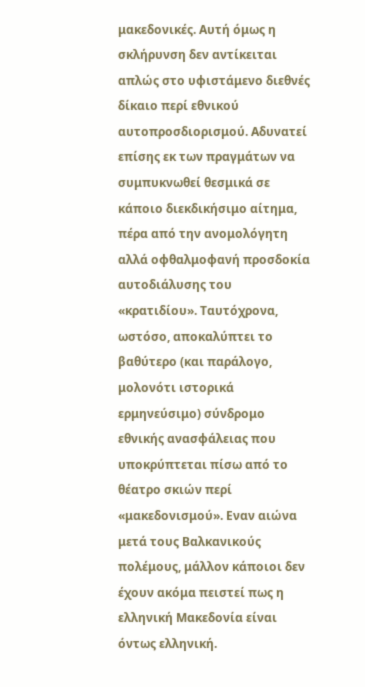μακεδονικές. Αυτή όμως η σκλήρυνση δεν αντίκειται απλώς στο υφιστάμενο διεθνές δίκαιο περί εθνικού αυτοπροσδιορισμού. Αδυνατεί επίσης εκ των πραγμάτων να συμπυκνωθεί θεσμικά σε κάποιο διεκδικήσιμο αίτημα, πέρα από την ανομολόγητη αλλά οφθαλμοφανή προσδοκία αυτοδιάλυσης του «κρατιδίου». Ταυτόχρονα, ωστόσο, αποκαλύπτει το βαθύτερο (και παράλογο, μολονότι ιστορικά ερμηνεύσιμο) σύνδρομο εθνικής ανασφάλειας που υποκρύπτεται πίσω από το θέατρο σκιών περί «μακεδονισμού». Εναν αιώνα μετά τους Βαλκανικούς πολέμους, μάλλον κάποιοι δεν έχουν ακόμα πειστεί πως η ελληνική Μακεδονία είναι όντως ελληνική.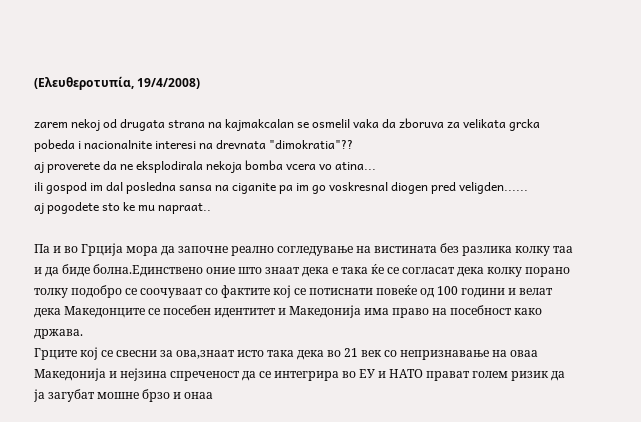(Ελευθεροτυπία, 19/4/2008)

zarem nekoj od drugata strana na kajmakcalan se osmelil vaka da zboruva za velikata grcka pobeda i nacionalnite interesi na drevnata "dimokratia"??
aj proverete da ne eksplodirala nekoja bomba vcera vo atina...
ili gospod im dal posledna sansa na ciganite pa im go voskresnal diogen pred veligden......
aj pogodete sto ke mu napraat..

Па и во Грција мора да започне реално согледување на вистината без разлика колку таа и да биде болна.Единствено оние што знаат дека е така ќе се согласат дека колку порано толку подобро се соочуваат со фактите кој се потиснати повеќе од 100 години и велат дека Македонците се посебен идентитет и Македонија има право на посебност како држава.
Грците кој се свесни за ова,знаат исто така дека во 21 век со непризнавање на оваа Македонија и нејзина спреченост да се интегрира во ЕУ и НАТО прават голем ризик да ја загубат мошне брзо и онаа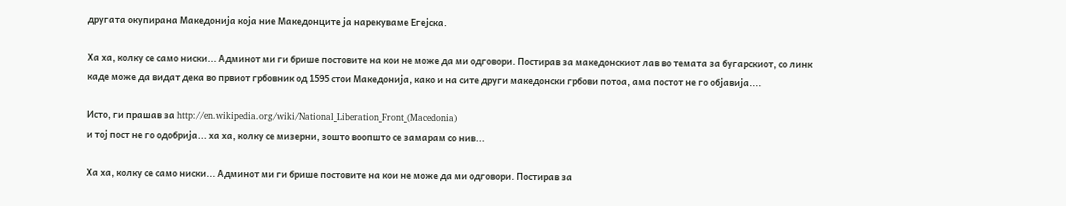другата окупирана Македонија која ние Македонците ја нарекуваме Егејска.

Ха ха, колку се само ниски... Админот ми ги брише постовите на кои не може да ми одговори. Постирав за македонскиот лав во темата за бугарскиот, со линк каде може да видат дека во првиот грбовник од 1595 стои Македонија, како и на сите други македонски грбови потоа, ама постот не го објавија....

Исто, ги прашав за http://en.wikipedia.org/wiki/National_Liberation_Front_(Macedonia)
и тој пост не го одобрија... ха ха, колку се мизерни, зошто воопшто се замарам со нив...

Ха ха, колку се само ниски... Админот ми ги брише постовите на кои не може да ми одговори. Постирав за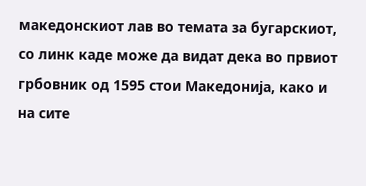македонскиот лав во темата за бугарскиот, со линк каде може да видат дека во првиот грбовник од 1595 стои Македонија, како и на сите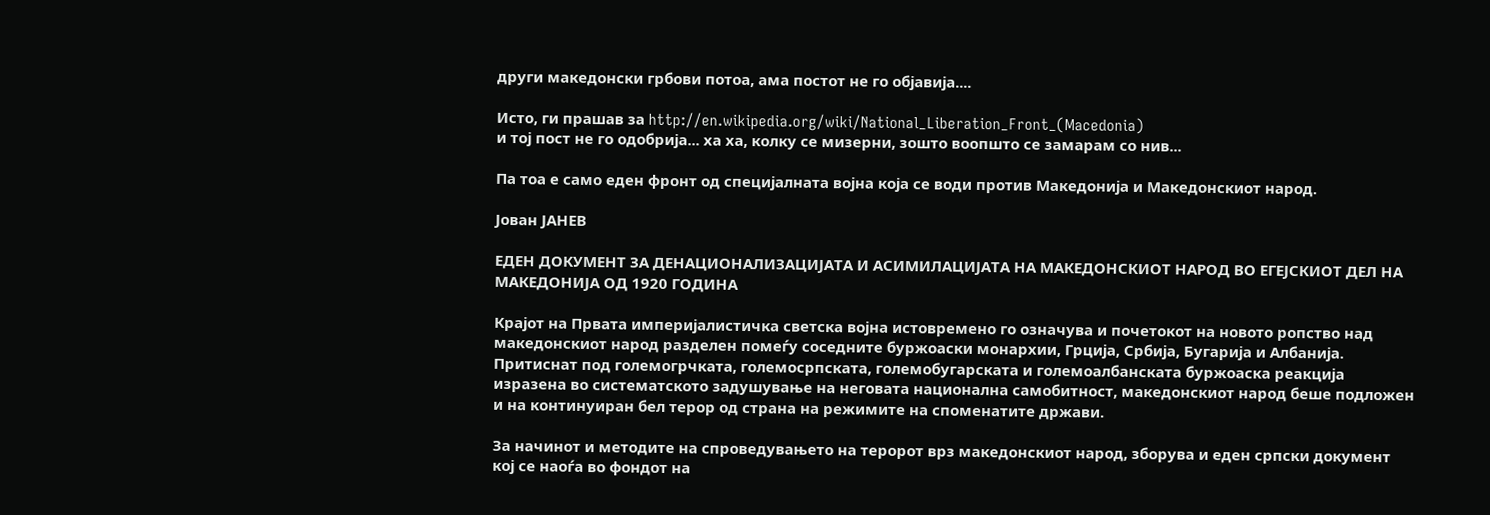други македонски грбови потоа, ама постот не го објавија....

Исто, ги прашав за http://en.wikipedia.org/wiki/National_Liberation_Front_(Macedonia)
и тој пост не го одобрија... ха ха, колку се мизерни, зошто воопшто се замарам со нив...

Па тоа е само еден фронт од специјалната војна која се води против Македонија и Македонскиот народ.

Јован ЈАНЕВ

ЕДЕН ДОКУМЕНТ ЗА ДЕНАЦИОНАЛИЗАЦИЈАТА И АСИМИЛАЦИЈАТА НА МАКЕДОНСКИОТ НАРОД ВО ЕГЕЈСКИОТ ДЕЛ НА МАКЕДОНИЈА ОД 1920 ГОДИНА

Крајот на Првата империјалистичка светска војна истовремено го означува и почетокот на новото ропство над македонскиот народ разделен помеѓу соседните буржоаски монархии, Грција, Србија, Бугарија и Албанија. Притиснат под големогрчката, големосрпската, големобугарската и големоалбанската буржоаска реакција изразена во систематското задушување на неговата национална самобитност, македонскиот народ беше подложен и на континуиран бел терор од страна на режимите на споменатите држави.

За начинот и методите на спроведувањето на теророт врз македонскиот народ, зборува и еден српски документ кој се наоѓа во фондот на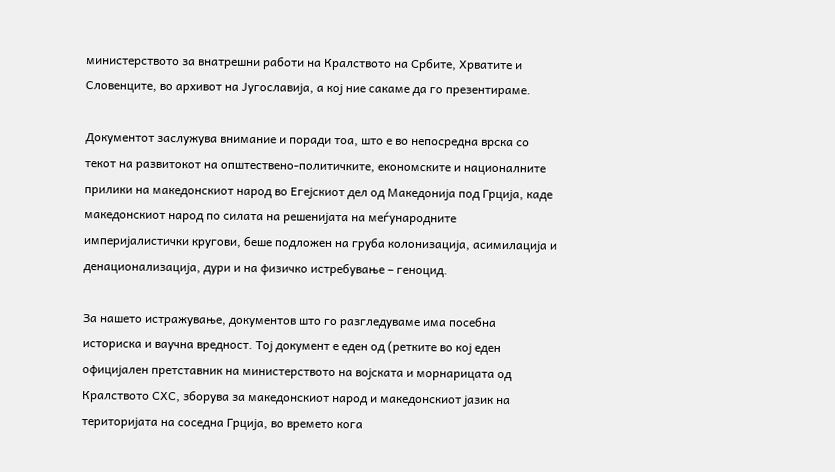министерството за внатрешни работи на Кралството на Србите, Хрватите и Словенците, во архивот на Југославија, а кој ние сакаме да го презентираме.

Документот заслужува внимание и поради тоа, што е во непосредна врска со текот на развитокот на општествено-политичките, економските и националните прилики на македонскиот народ во Егејскиот дел од Македонија под Грција, каде македонскиот народ по силата на решенијата на меѓународните империјалистички кругови, беше подложен на груба колонизација, асимилација и денационализација, дури и на физичко истребување – геноцид.

За нашето истражување, документов што го разгледуваме има посебна историска и ваучна вредност. Тој документ е еден од (ретките во кој еден официјален претставник на министерството на војската и морнарицата од Кралството СХС, зборува за македонскиот народ и македонскиот јазик на територијата на соседна Грција, во времето кога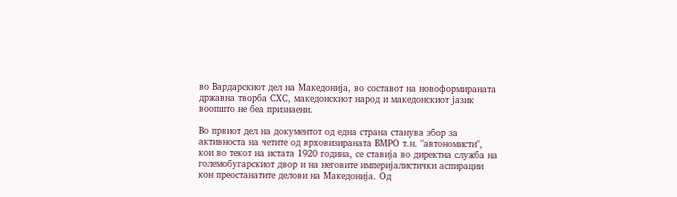во Вардарскиот дел на Македонија, во составот на новоформираната државна творба СХС, македонскиот народ и македонскиот јазик воопшто не беа признаени.

Во првиот дел на документот од една страна станува збор за активноста на четите од врховизираната ВМРО т.н. "автономисти", кои во текот на истата 1920 година, се ставија во директна служба на големобугарскиот двор и на неговите империјалистички аспирации кон преостанатите делови на Македонија. Од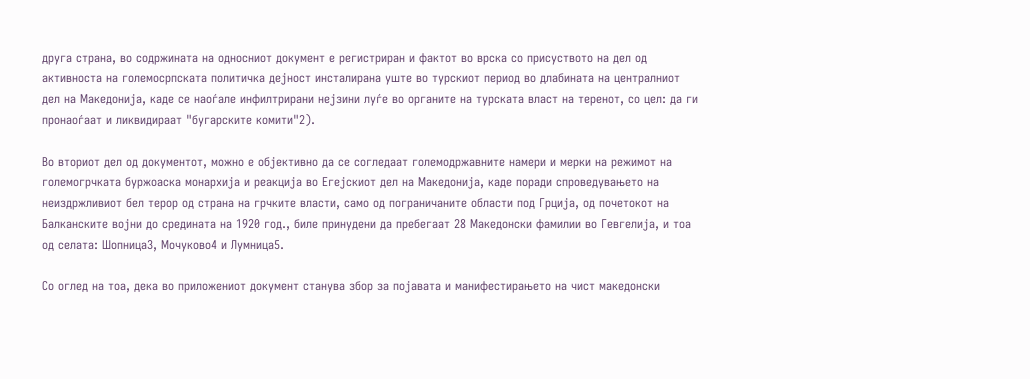друга страна, во содржината на односниот документ е регистриран и фактот во врска со присуството на дел од активноста на големосрпската политичка дејност инсталирана уште во турскиот период во длабината на централниот дел на Македонија, каде се наоѓале инфилтрирани нејзини луѓе во органите на турската власт на теренот, со цел: да ги пронаоѓаат и ликвидираат "бугарските комити"2).

Во вториот дел од документот, можно е објективно да се согледаат големодржавните намери и мерки на режимот на големогрчката буржоаска монархија и реакција во Егејскиот дел на Македонија, каде поради спроведувањето на неиздржливиот бел терор од страна на грчките власти, само од пограничаните области под Грција, од почетокот на Балканските војни до средината на 1920 год., биле принудени да пребегаат 28 Македонски фамилии во Гевгелија, и тоа од селата: Шопница3, Мочуково4 и Лумница5.

Со оглед на тоа, дека во приложениот документ станува збор за појавата и манифестирањето на чист македонски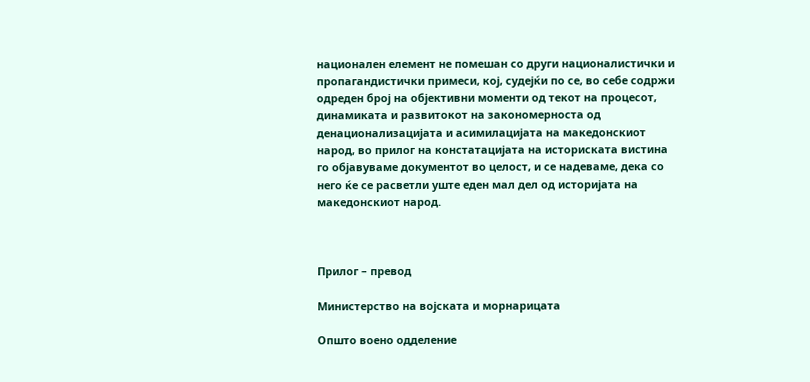национален елемент не помешан со други националистички и пропагандистички примеси, кој, судејќи по се, во себе содржи одреден број на објективни моменти од текот на процесот, динамиката и развитокот на закономерноста од денационализацијата и асимилацијата на македонскиот народ, во прилог на констатацијата на историската вистина го објавуваме документот во целост, и се надеваме, дека со него ќе се расветли уште еден мал дел од историјата на македонскиот народ.



Прилог – превод

Министерство на војската и морнарицата

Општо воено одделение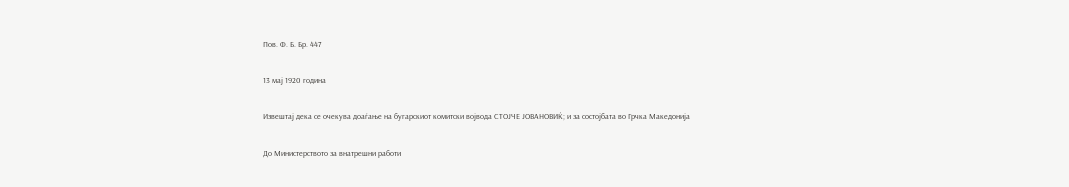Пов. Ф. Б. Бр. 447

13 мај 1920 година

Извештај дека се очекува доаѓање на бугарскиот комитски војвода СТОЈЧЕ ЈОВАНОВИЌ; и за состојбата во Грчка Македонија

До Министерството за внатрешни работи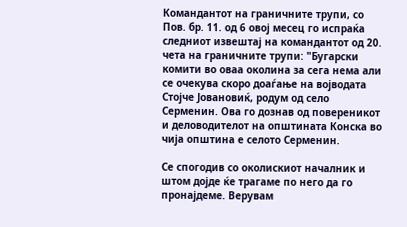Командантот на граничните трупи, со Пов. бр. 11. од 6 овој месец го испраќа следниот извештај на командантот од 20. чета на граничните трупи: "Бугарски комити во оваа околина за сега нема али се очекува скоро доаѓање на војводата Стојче Јовановиќ, родум од село Серменин. Ова го дознав од повереникот и деловодителот на општината Конска во чија општина е селото Серменин.

Се спогодив со околискиот началник и штом дојде ќе трагаме по него да го пронајдеме. Верувам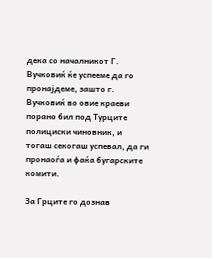дека со началникот Г. Вучковиќ ќе успееме да го пронајдеме, зашто г. Вучковиќ во овие краеви порано бил под Турците полициски чиновник, и тогаш секогаш успевал, да ги пронаоѓа и фаќа бугарските комити.

За Грците го дознав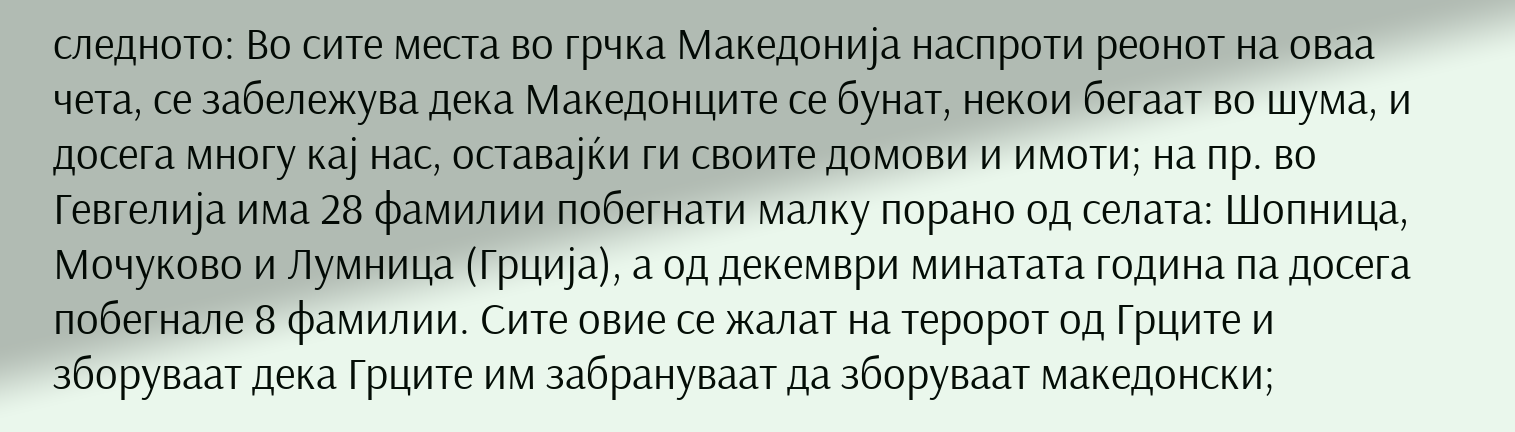следното: Во сите места во грчка Македонија наспроти реонот на оваа чета, се забележува дека Македонците се бунат, некои бегаат во шума, и досега многу кај нас, оставајќи ги своите домови и имоти; на пр. во Гевгелија има 28 фамилии побегнати малку порано од селата: Шопница, Мочуково и Лумница (Грција), а од декември минатата година па досега побегнале 8 фамилии. Сите овие се жалат на теророт од Грците и зборуваат дека Грците им забрануваат да зборуваат македонски;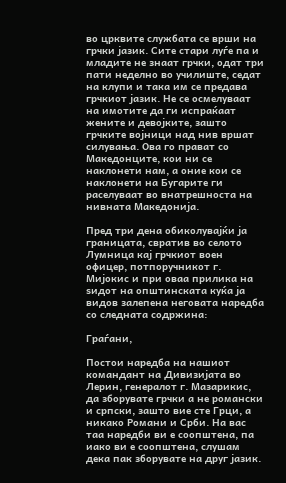во црквите службата се врши на грчки јазик. Сите стари луѓе па и младите не знаат грчки, одат три пати неделно во училиште, седат на клупи и така им се предава грчкиот јазик. Не се осмелуваат на имотите да ги испраќаат жените и девојките, зашто грчките војници над нив вршат силувања. Ова го прават со Македонците, кои ни се наклонети нам, а оние кои се наклонети на Бугарите ги раселуваат во внатрешноста на нивната Македонија.

Пред три дена обиколувајќи ја границата, свратив во селото Лумница кај грчкиот воен офицер, потпоручникот г. Мијокис и при оваа прилика на ѕидот на општинската куќа ја видов залепена неговата наредба со следната содржина:

Граѓани,

Постои наредба на нашиот командант на Дивизијата во Лерин, генералот г. Мазарикис, да зборувате грчки а не романски и српски, зашто вие сте Грци, а никако Романи и Срби. На вас таа наредби ви е соопштена, па иако ви е соопштена, слушам дека пак зборувате на друг јазик.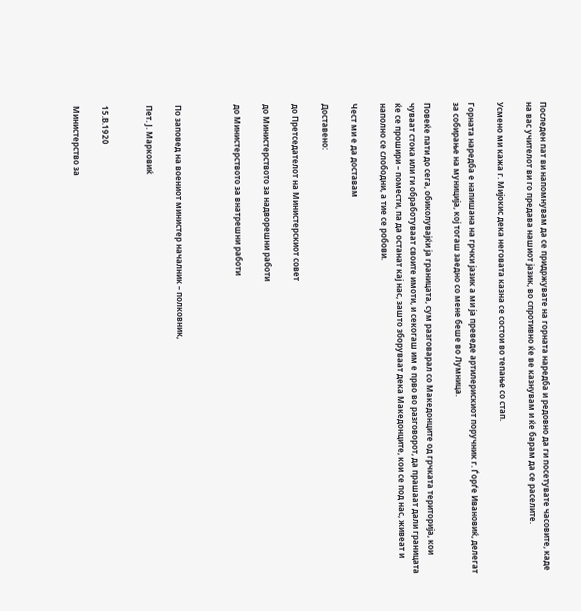Последен пат ви напомнувам да се придржувате на горната наредба и редовно да ги посетувате часовите, каде на вас учителот ви го предава нашиот јазик, во спротивно ќе ве казнувам и ќе барам да се раселите.

Усмено ми кажа г. Мијокис дека неговата казна се состои во тепање со стап.

Горната наредба е напишана на грчки јазик а ми ја преведе артилерискиот поручник г. Ѓорѓе Ивановиќ, делегат за собирање на муниција, кој тогаш заедно со мене беше во Лумница.

Повеќе пати до сега, обиколувајќи ја границата, сум разговарал со Македонците од грчката територија, кои чуваат стока или ги обработуваат своите имоти, и секогаш им е прво во разговорот, да прашаат дали границата ќе се прошири – помести, па да останат кај нас, зашто зборуваат дека Македонците, кои се под нас, живеат и наполно се слободни, а тие се робови.

Чест ми е да доставам

Доставено:

до Претседателот на Министерскиот совет

до Министерството за надворешни работи

до Министерството за внатрешни работи



По заповед на воениот министер началник – полковник,

Пет. Ј. Марковиќ


15.В.1920

Министерство за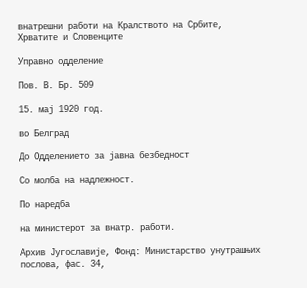внатрешни работи на Кралството на Србите, Хрватите и Словенците

Управно одделение

Пов. В. Бр. 509

15. мај 1920 год.

во Белград

До Одделението за јавна безбедност

Со молба на надлежност.

По наредба

на министерот за внатр. работи.

Архив Југославије, Фонд: Министарство унутрашњих послова, фас. 34,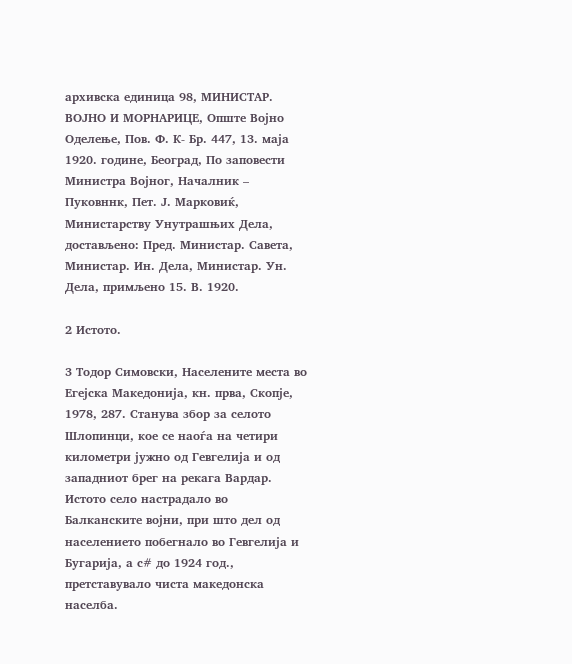архивска единица 98, МИНИСТАР. ВОЈНО И МОРНАРИЦЕ, Опште Војно Оделење, Пов. Ф. К- Бр. 447, 13. маја 1920. године, Београд, По заповести Министра Војног, Началник – Пуковннк, Пет. Ј. Марковиќ, Министарству Унутрашњих Дела, достављено: Пред. Министар. Савета, Министар. Ин. Дела, Министар. Ун. Дела, примљено 15. В. 1920.

2 Истото.

3 Тодор Симовски, Населените места во Егејска Македонија, кн. прва, Скопје, 1978, 287. Станува збор за селото Шлопинци, кое се наоѓа на четири километри јужно од Гевгелија и од западниот брег на рекага Вардар. Истото село настрадало во Балканските војни, при што дел од населението побегнало во Гевгелија и Бугарија, а с# до 1924 год., претставувало чиста македонска населба.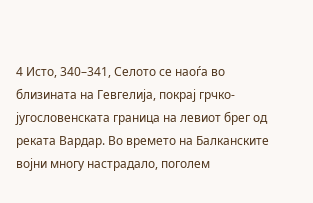4 Исто, 340–341, Селото се наоѓа во близината на Гевгелија, покрај грчко-југословенската граница на левиот брег од реката Вардар. Во времето на Балканските војни многу настрадало, поголем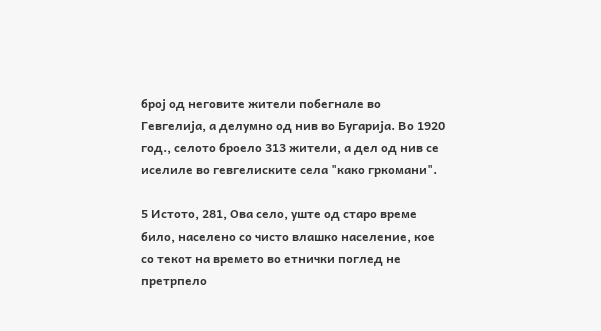број од неговите жители побегнале во Гевгелија, а делумно од нив во Бугарија. Во 1920 год., селото броело 313 жители, а дел од нив се иселиле во гевгелиските села "како гркомани".

5 Истото, 281, Ова село, уште од старо време било, населено со чисто влашко население, кое со текот на времето во етнички поглед не претрпело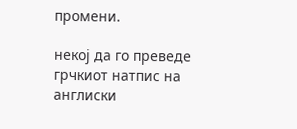промени.

некој да го преведе грчкиот натпис на англиски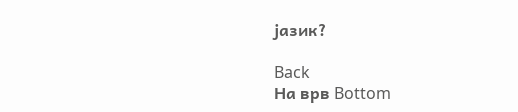јазик?

Back
На врв Bottom